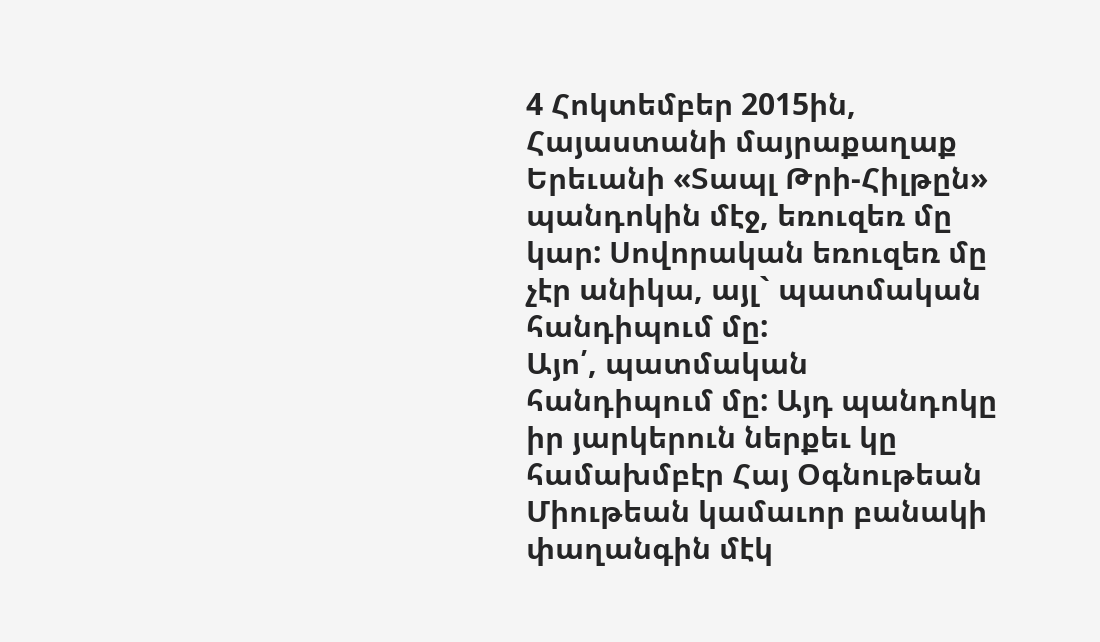4 Հոկտեմբեր 2015ին, Հայաստանի մայրաքաղաք Երեւանի «Տապլ Թրի-Հիլթըն» պանդոկին մէջ, եռուզեռ մը կար: Սովորական եռուզեռ մը չէր անիկա, այլ` պատմական հանդիպում մը:
Այո՛, պատմական հանդիպում մը: Այդ պանդոկը իր յարկերուն ներքեւ կը համախմբէր Հայ Օգնութեան Միութեան կամաւոր բանակի փաղանգին մէկ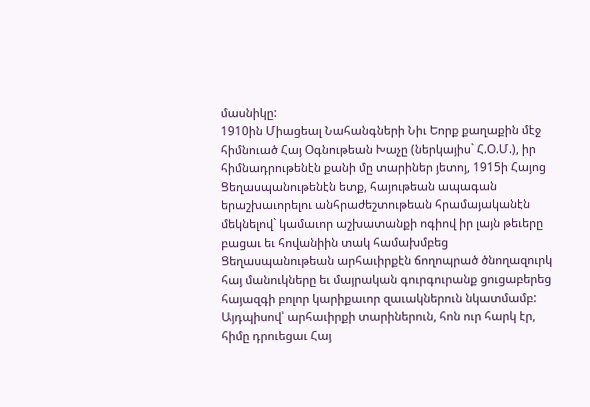մասնիկը:
1910ին Միացեալ Նահանգների Նիւ Եորք քաղաքին մէջ հիմնուած Հայ Օգնութեան Խաչը (ներկայիս` Հ.Օ.Մ.), իր հիմնադրութենէն քանի մը տարիներ յետոյ, 1915ի Հայոց Ցեղասպանութենէն ետք, հայութեան ապագան երաշխաւորելու անհրաժեշտութեան հրամայականէն մեկնելով` կամաւոր աշխատանքի ոգիով իր լայն թեւերը բացաւ եւ հովանիին տակ համախմբեց Ցեղասպանութեան արհաւիրքէն ճողոպրած ծնողազուրկ հայ մանուկները եւ մայրական գուրգուրանք ցուցաբերեց հայազգի բոլոր կարիքաւոր զաւակներուն նկատմամբ:
Այդպիսով՝ արհաւիրքի տարիներուն, հոն ուր հարկ էր, հիմը դրուեցաւ Հայ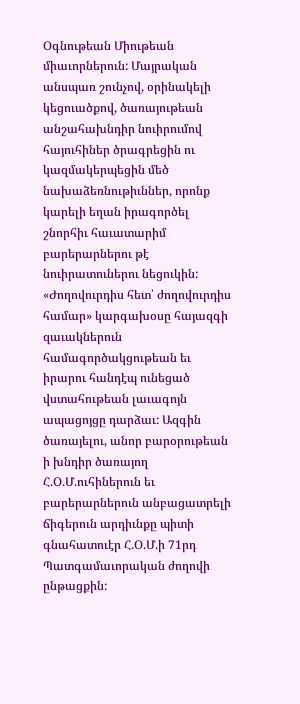Օգնութեան Միութեան միաւորներուն: Մայրական անսպառ շունչով, օրինակելի կեցուածքով, ծառայութեան անշահախնդիր նուիրումով հայուհիներ ծրագրեցին ու կազմակերպեցին մեծ նախաձեռնութիւններ, որոնք կարելի եղան իրագործել շնորհիւ հաւատարիմ բարերարներու թէ նուիրատուներու նեցուկին:
«Ժողովուրդիս հետ՝ ժողովուրդիս համար» կարգախօսը հայազգի զաւակներուն համագործակցութեան եւ իրարու հանդէպ ունեցած վստահութեան լաւագոյն ապացոյցը դարձաւ: Ազգին ծառայելու, անոր բարօրութեան ի խնդիր ծառայող Հ.Օ.Մ.ուհիներուն եւ բարերարներուն անբացատրելի ճիգերուն արդիւնքը պիտի գնահատուէր Հ.Օ.Մ.ի 71րդ Պատգամաւորական ժողովի ընթացքին: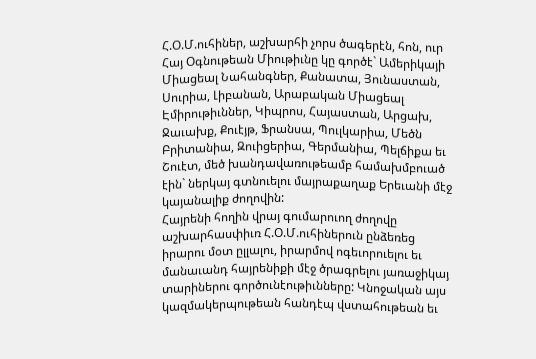Հ.Օ.Մ.ուհիներ, աշխարհի չորս ծագերէն, հոն, ուր Հայ Օգնութեան Միութիւնը կը գործէ` Ամերիկայի Միացեալ Նահանգներ, Քանատա, Յունաստան, Սուրիա, Լիբանան, Արաբական Միացեալ Էմիրութիւններ, Կիպրոս, Հայաստան, Արցախ, Ջաւախք, Քուէյթ, Ֆրանսա, Պուլկարիա, Մեծն Բրիտանիա, Զուիցերիա, Գերմանիա, Պելճիքա եւ Շուէտ, մեծ խանդավառութեամբ համախմբուած էին` ներկայ գտնուելու մայրաքաղաք Երեւանի մէջ կայանալիք ժողովին:
Հայրենի հողին վրայ գումարուող ժողովը աշխարհասփիւռ Հ.Օ.Մ.ուհիներուն ընձեռեց իրարու մօտ ըլլալու, իրարմով ոգեւորուելու եւ մանաւանդ հայրենիքի մէջ ծրագրելու յառաջիկայ տարիներու գործունէութիւնները: Կնոջական այս կազմակերպութեան հանդէպ վստահութեան եւ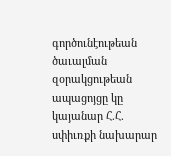գործունէութեան ծաւալման զօրակցութեան ապացոյցը կը կայանար Հ.Հ. սփիւռքի նախարար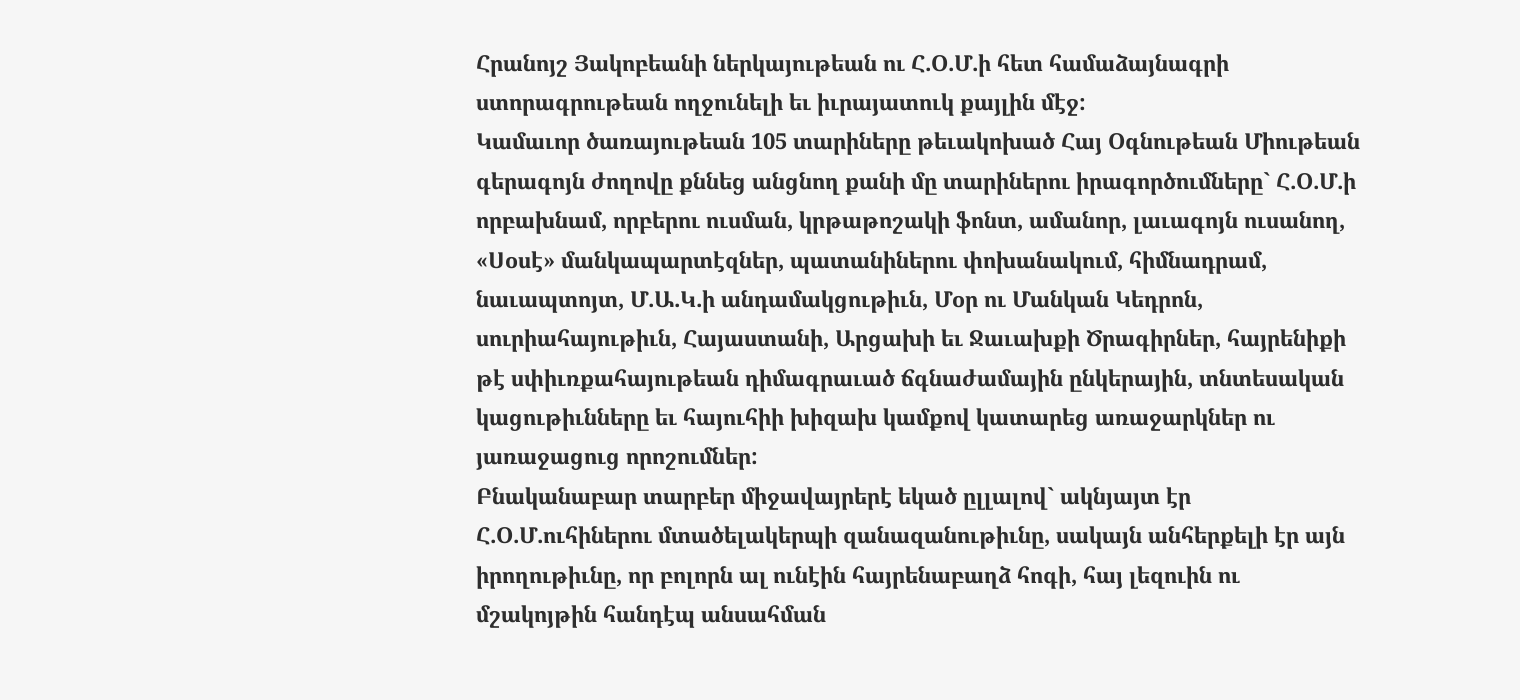Հրանոյշ Յակոբեանի ներկայութեան ու Հ.Օ.Մ.ի հետ համաձայնագրի ստորագրութեան ողջունելի եւ իւրայատուկ քայլին մէջ:
Կամաւոր ծառայութեան 105 տարիները թեւակոխած Հայ Օգնութեան Միութեան գերագոյն ժողովը քննեց անցնող քանի մը տարիներու իրագործումները` Հ.Օ.Մ.ի որբախնամ, որբերու ուսման, կրթաթոշակի ֆոնտ, ամանոր, լաւագոյն ուսանող, «Սօսէ» մանկապարտէզներ, պատանիներու փոխանակում, հիմնադրամ, նաւապտոյտ, Մ.Ա.Կ.ի անդամակցութիւն, Մօր ու Մանկան Կեդրոն, սուրիահայութիւն, Հայաստանի, Արցախի եւ Ջաւախքի Ծրագիրներ, հայրենիքի թէ սփիւռքահայութեան դիմագրաւած ճգնաժամային ընկերային, տնտեսական կացութիւնները եւ հայուհիի խիզախ կամքով կատարեց առաջարկներ ու յառաջացուց որոշումներ:
Բնականաբար տարբեր միջավայրերէ եկած ըլլալով` ակնյայտ էր Հ.Օ.Մ.ուհիներու մտածելակերպի զանազանութիւնը, սակայն անհերքելի էր այն իրողութիւնը, որ բոլորն ալ ունէին հայրենաբաղձ հոգի, հայ լեզուին ու մշակոյթին հանդէպ անսահման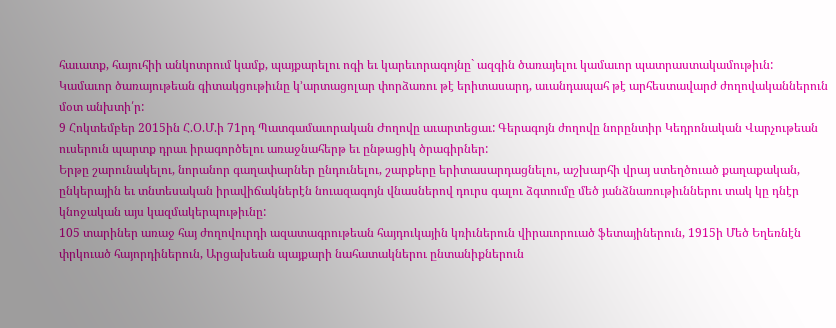հաւատք, հայուհիի անկոտրում կամք, պայքարելու ոգի եւ կարեւորագոյնը` ազգին ծառայելու կամաւոր պատրաստակամութիւն:
Կամաւոր ծառայութեան գիտակցութիւնը կ’արտացոլար փորձառու թէ երիտասարդ, աւանդապահ թէ արհեստավարժ ժողովականներուն մօտ անխտի՛ր:
9 Հոկտեմբեր 2015ին Հ.Օ.Մ.ի 71րդ Պատգամաւորական Ժողովը աւարտեցաւ: Գերագոյն ժողովը նորընտիր Կեդրոնական Վարչութեան ուսերուն պարտք դրաւ իրագործելու առաջնահերթ եւ ընթացիկ ծրագիրներ:
Երթը շարունակելու, նորանոր գաղափարներ ընդունելու, շարքերը երիտասարդացնելու, աշխարհի վրայ ստեղծուած քաղաքական, ընկերային եւ տնտեսական իրավիճակներէն նուազագոյն վնասներով դուրս գալու ձգտումը մեծ յանձնառութիւններու տակ կը դնէր կնոջական այս կազմակերպութիւնը:
105 տարիներ առաջ հայ ժողովուրդի ազատագրութեան հայդուկային կռիւներուն վիրաւորուած ֆետայիներուն, 1915ի Մեծ Եղեռնէն փրկուած հայորդիներուն, Արցախեան պայքարի նահատակներու ընտանիքներուն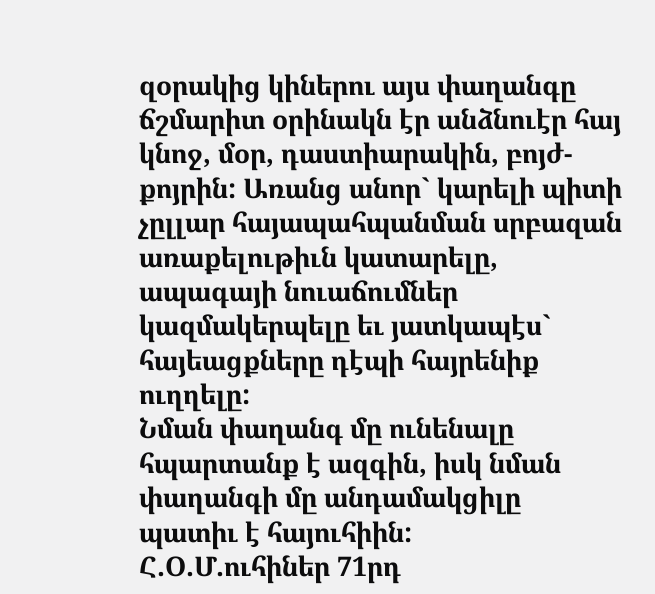զօրակից կիներու այս փաղանգը ճշմարիտ օրինակն էր անձնուէր հայ կնոջ, մօր, դաստիարակին, բոյժ-քոյրին: Առանց անոր` կարելի պիտի չըլլար հայապահպանման սրբազան առաքելութիւն կատարելը, ապագայի նուաճումներ կազմակերպելը եւ յատկապէս` հայեացքները դէպի հայրենիք ուղղելը:
Նման փաղանգ մը ունենալը հպարտանք է ազգին, իսկ նման փաղանգի մը անդամակցիլը պատիւ է հայուհիին:
Հ.Օ.Մ.ուհիներ 71րդ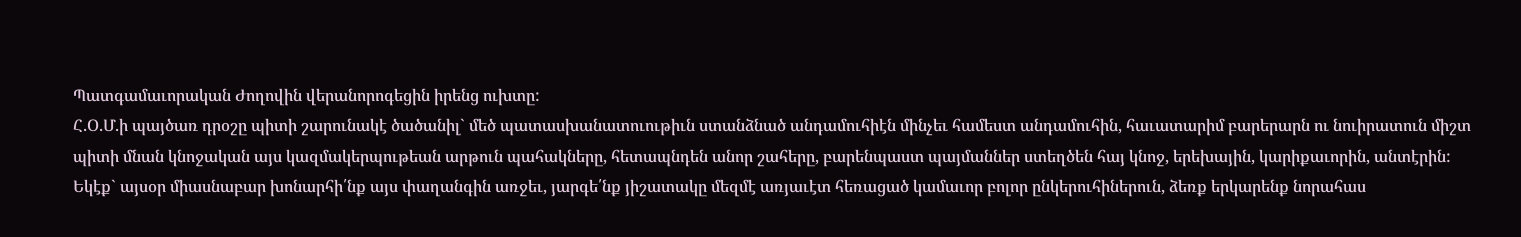Պատգամաւորական Ժողովին վերանորոգեցին իրենց ուխտը:
Հ.Օ.Մ.ի պայծառ դրօշը պիտի շարունակէ ծածանիլ` մեծ պատասխանատուութիւն ստանձնած անդամուհիէն մինչեւ համեստ անդամուհին, հաւատարիմ բարերարն ու նուիրատուն միշտ պիտի մնան կնոջական այս կազմակերպութեան արթուն պահակները, հետապնդեն անոր շահերը, բարենպաստ պայմաններ ստեղծեն հայ կնոջ, երեխային, կարիքաւորին, անտէրին:
Եկէք` այսօր միասնաբար խոնարհի՛նք այս փաղանգին առջեւ, յարգե՛նք յիշատակը մեզմէ առյաւէտ հեռացած կամաւոր բոլոր ընկերուհիներուն, ձեռք երկարենք նորահաս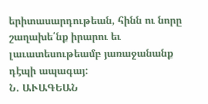երիտասարդութեան, հինն ու նորը շաղախե՛նք իրարու եւ լաւատեսութեամբ յառաջանանք դէպի ապագայ:
Ն. ԱՒԱԳԵԱՆ